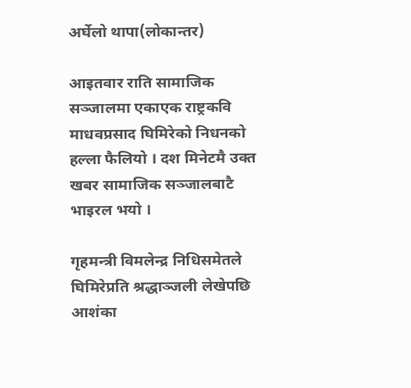अर्घेलो थापा(लोकान्तर)

आइतवार राति सामाजिक सञ्जालमा एकाएक राष्ट्रकवि माधवप्रसाद घिमिरेको निधनको हल्ला फैलियो । दश मिनेटमै उक्त खबर सामाजिक सञ्जालबाटै भाइरल भयो ।

गृहमन्त्री विमलेन्द्र निधिसमेतले घिमिरेप्रति श्रद्धाञ्जली लेखेपछि आशंका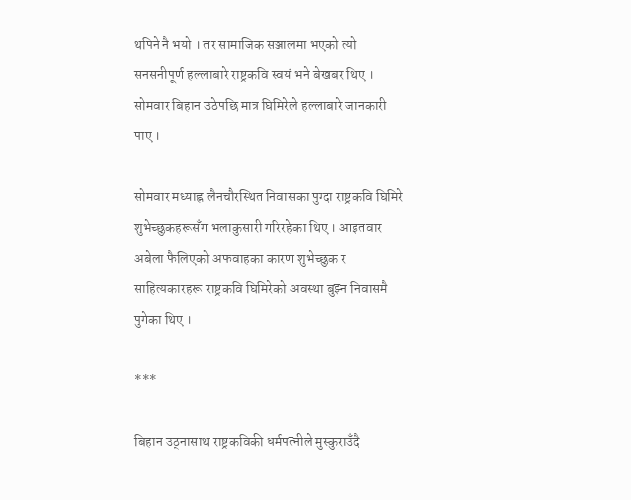थपिने नै भयो । तर सामाजिक सञ्जालमा भएको त्यो सनसनीपूर्ण हल्लाबारे राष्ट्रकवि स्वयं भने बेखबर थिए । सोमवार बिहान उठेपछि मात्र घिमिरेले हल्लाबारे जानकारी पाए ।

सोमवार मध्याह्न लैनचौरस्थित निवासका पुग्दा राष्ट्रकवि घिमिरे शुभेच्छुकहरूसँग भलाकुसारी गरिरहेका थिए । आइतवार अबेला फैलिएको अफवाहका कारण शुभेच्छुक र साहित्यकारहरू राष्ट्रकवि घिमिरेको अवस्था बुझ्न निवासमै पुगेका थिए ।

***

बिहान उठ्नासाथ राष्ट्रकविकी धर्मपत्नीले मुस्कुराउँदै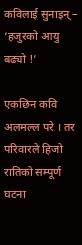कविलाई सुनाइन् – ‘हजुरको आयु बढ्यो !’

एकछिन कवि अलमल्ल परे । तर परिवारले हिजो रातिको सम्पूर्ण घटना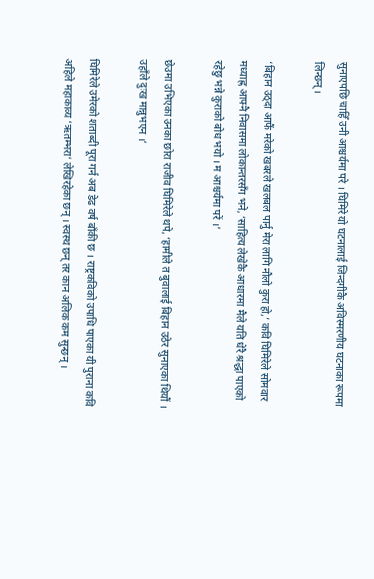सुनाएपछि चाहिँ उनी आश्चर्यमा परे । घिमिरे यो घटनालाई जिन्दगीकै अविस्मरणीय घटनाका रूपमा लिन्छन् ।

‘बिहान उठ्दा आफैं मरेको खबरले खलबल पार्नु मेरा लागि नौलो कुरा हो,’ कवि घिमिरेले सोमवार मध्याह्न आफ्नै निवासमा लोकान्तरसँग भने, ‘साहित्य लेखेकै आधारमा मैले यति धेरै श्रद्धा पाएको रहेछु भन्ने कुराको बोध भयो । म आश्चर्यमा परें ।’

छेउमा उभिएका उनका छोरा राजीव घिमिरेले थपे, ‘हामीले त बुवालाई बिहान उठेर सुनाएका थियौं । उहाँले दुःख मान्नुभएन ।’

घिमिरेले उमेरको शताब्दी पूरा गर्न अब डेढ वर्ष बाँकी छ । राष्ट्रकविको उपाधि पाएका यी पुराना कवि अहिले महाकाव्य ‘ऋतम्भरा’ लेखिरहेका छन् । स्वस्थ छन् तर कान अलिक कम सुन्छन् ।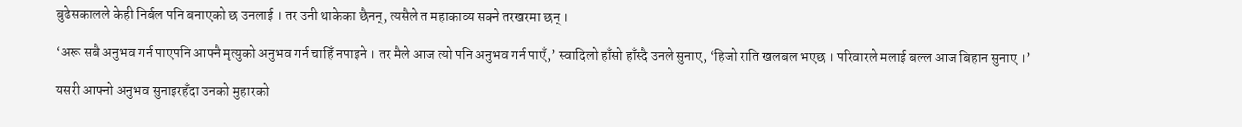बुढेसकालले केही निर्बल पनि बनाएको छ उनलाई । तर उनी थाकेका छैनन्, त्यसैले त महाकाव्य सक्ने तरखरमा छन् ।

‘अरू सबै अनुभव गर्न पाएपनि आफ्नै मृत्युको अनुभव गर्न चाहिँ नपाइने । तर मैले आज त्यो पनि अनुभव गर्न पाएँ,’ स्वादिलो हाँसो हाँस्दै उनले सुनाए, ‘हिजो राति खलबल भएछ । परिवारले मलाई बल्ल आज बिहान सुनाए ।’

यसरी आफ्नो अनुभव सुनाइरहँदा उनको मुहारको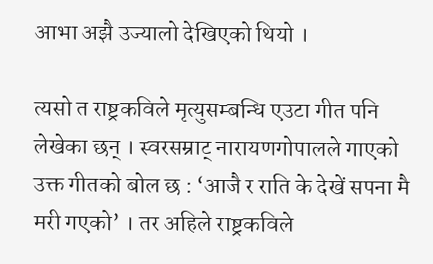आभा अझै उज्यालो देखिएको थियो ।

त्यसो त राष्ट्रकविले मृत्युसम्बन्धि एउटा गीत पनि लेखेका छन् । स्वरसम्राट् नारायणगोपालले गाएको उक्त गीतको बोल छ : ‘आजै र राति के देखें सपना मै मरी गएको’ । तर अहिले राष्ट्रकविले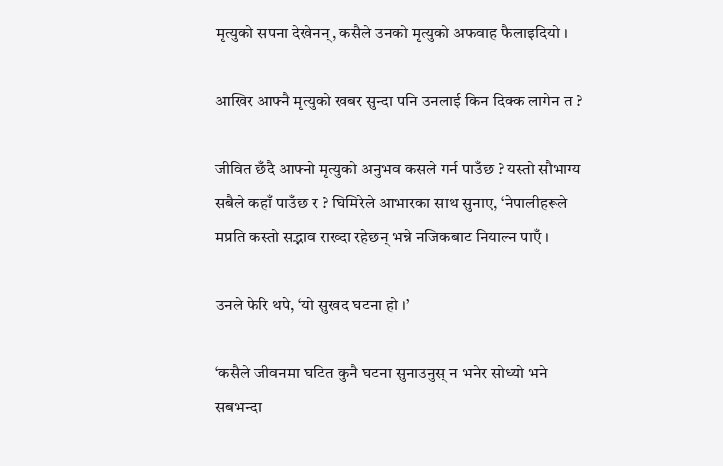मृत्युको सपना देखेनन्, कसैले उनको मृत्युको अफवाह फैलाइदियो ।

आखिर आफ्नै मृत्युको खबर सुन्दा पनि उनलाई किन दिक्क लागेन त ?

जीवित छँदै आफ्नो मृत्युको अनुभव कसले गर्न पाउँछ ? यस्तो सौभाग्य सबैले कहाँ पाउँछ र ? घिमिरेले आभारका साथ सुनाए, ‘नेपालीहरूले मप्रति कस्तो सद्भाव राख्दा रहेछन् भन्ने नजिकबाट नियाल्न पाएँ ।

उनले फेरि थपे, ‘यो सुखद घटना हो ।’

‘कसैले जीवनमा घटित कुनै घटना सुनाउनुस् न भनेर सोध्यो भने सबभन्दा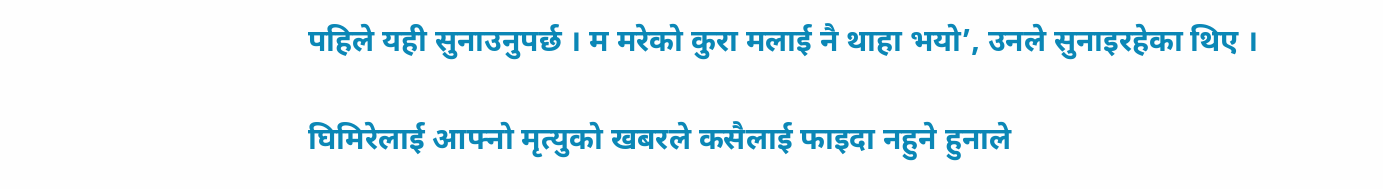पहिले यही सुनाउनुपर्छ । म मरेको कुरा मलाई नै थाहा भयो’, उनले सुनाइरहेका थिए ।

घिमिरेलाई आफ्नो मृत्युको खबरले कसैलाई फाइदा नहुने हुनाले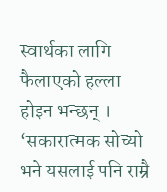स्वार्थका लागि फैलाएको हल्ला होइन भन्छन् । ‘सकारात्मक सोच्यो भने यसलाई पनि राम्रै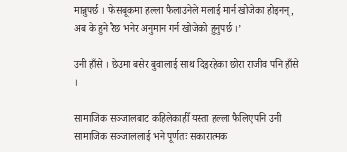मान्नुपर्छ । फेसबूकमा हल्ला फैलाउनेले मलाई मार्न खोजेका होइनन्, अब के हुने रैछ भनेर अनुमान गर्न खोजेको हुनुपर्छ ।’

उनी हाँसे । छेउमा बसेर बुवालाई साथ दिइरहेका छोरा राजीव पनि हाँसे ।

सामाजिक सञ्जालबाट कहिलेकाहीँ यस्ता हल्ला फैलिएपनि उनी सामाजिक सञ्जाललाई भने पूर्णतः सकारात्मक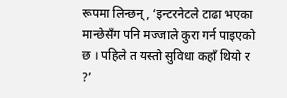रूपमा लिन्छन्, ‘इन्टरनेटले टाढा भएका मान्छेसँग पनि मज्जाले कुरा गर्न पाइएको छ । पहिले त यस्तो सुविधा कहाँ थियो र ?’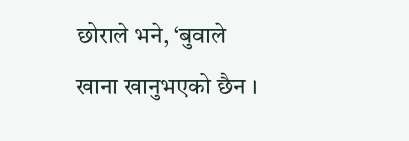छोराले भने, ‘बुवाले खाना खानुभएको छैन ।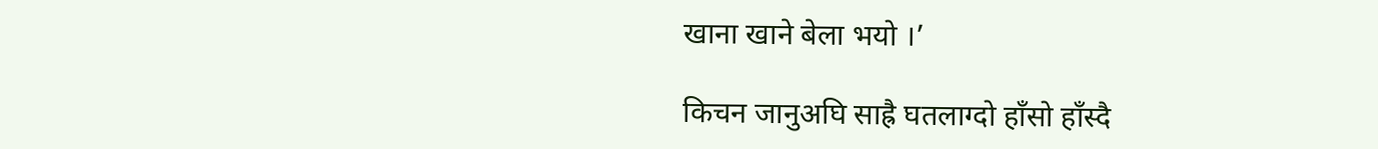खाना खाने बेला भयो ।’

किचन जानुअघि साह्रै घतलाग्दो हाँसो हाँस्दै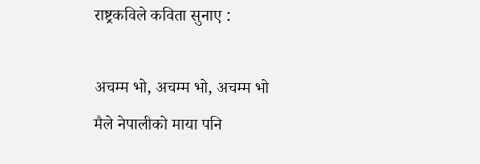राष्ट्रकविले कविता सुनाए :

अचम्म भो, अचम्म भो, अचम्म भो
मैले नेपालीको माया पनि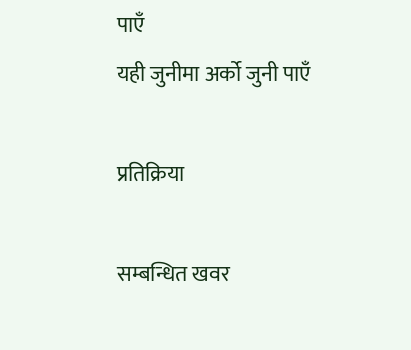पाएँ
यही जुनीमा अर्को जुनी पाएँ

प्रतिक्रिया

सम्बन्धित खवर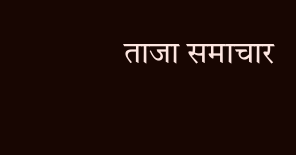ताजा समाचार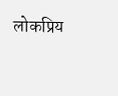लोकप्रिय